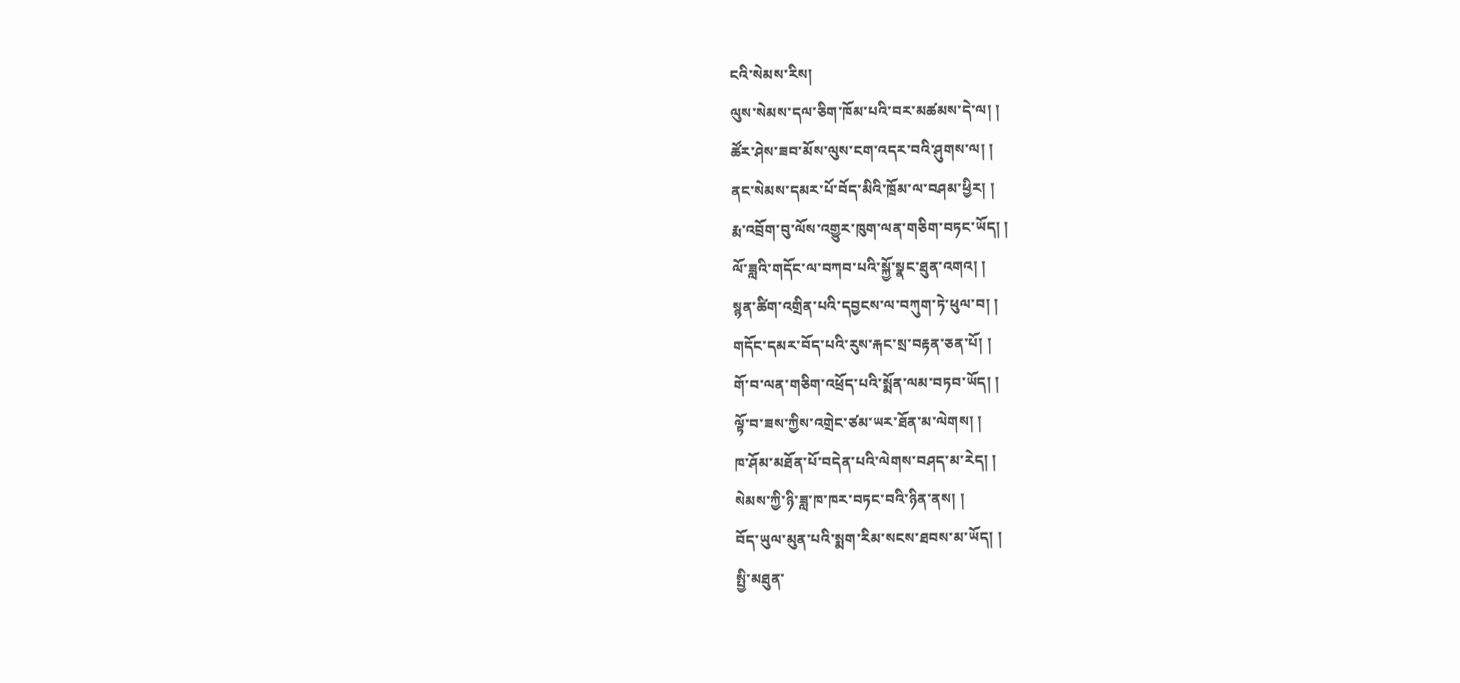ངའི་སེམས་རིས།
ལུས་སེམས་དལ་ཅིག་ཁོམ་པའི་བར་མཚམས་དེ་ལ། །
ཚོར་ཤེས་ཟབ་མོས་ལུས་ངག་འདར་བའི་ཤུགས་ལ། །
ནང་སེམས་དམར་པོ་བོད་མིའི་ཁྲོམ་ལ་བཤམ་ཕྱིར། །
རྨ་འབྲོག་བུ་ལོས་འགྱུར་ཁུག་ལན་གཅིག་བཏང་ཡོད། །
ལོ་ཟླའི་གདོང་ལ་བཀབ་པའི་སྐྱོ་སྣང་ཐུན་འགའ། །
སྙན་ཚིག་འགྲིན་པའི་དབྱངས་ལ་བཀུག་ཏེ་ཕུལ་བ། །
གདོང་དམར་བོད་པའི་རུས་རྐང་སྲ་བརྟན་ཅན་པོ། །
གོ་བ་ལན་གཅིག་འཕྲོད་པའི་སྨོན་ལམ་བཏབ་ཡོད། །
ལྟོ་བ་ཟས་ཀྱིས་འགྲེང་ཙམ་ཡར་ཐོན་མ་ལེགས། །
ཁ་ཤོམ་མཐོན་པོ་བདེན་པའི་ལེགས་བཤད་མ་རེད། །
སེམས་ཀྱི་ཉི་ཟླ་ཁ་ཁར་བཏང་བའི་ཉིན་ནས། །
བོད་ཡུལ་མུན་པའི་སྨག་རིམ་སངས་ཐབས་མ་ཡོད། །
སྤྱི་མཐུན་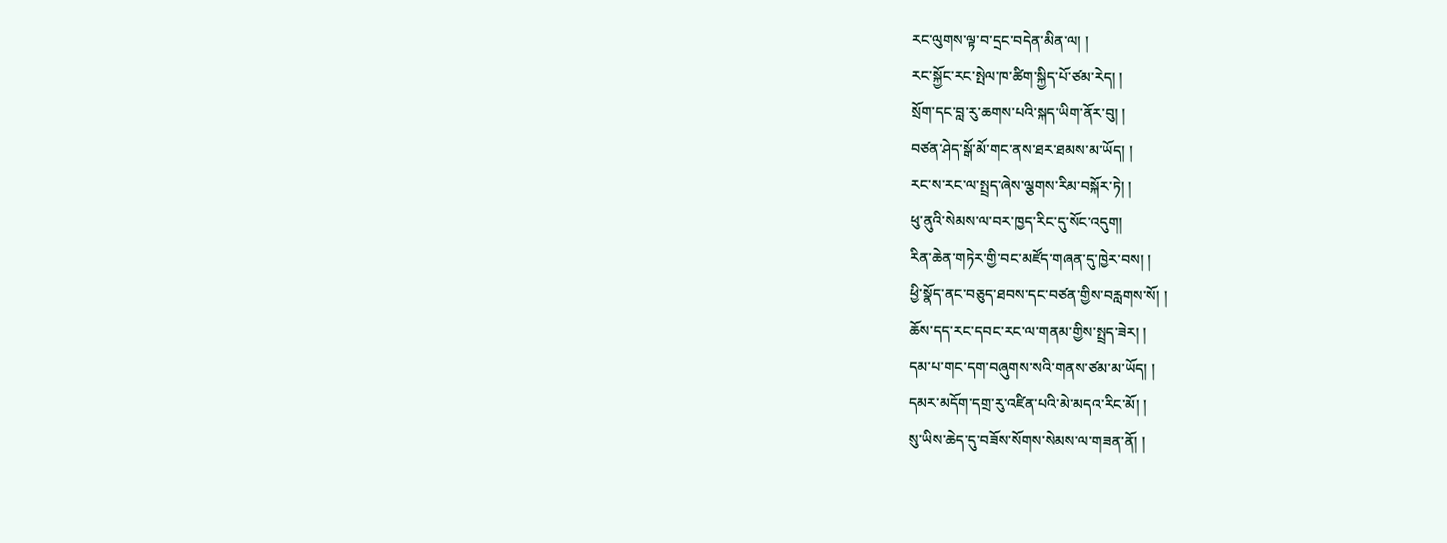རང་ལུགས་ལྟ་བ་དྲང་བདེན་མིན་ལ། །
རང་སྐྱོང་རང་སྤེལ་ཁ་ཚིག་སྐྱིད་པོ་ཙམ་རེད། །
སྲོག་དང་བླ་རུ་ཆགས་པའི་སྐད་ཡིག་ནོར་བུ། །
བཙན་ཤེད་སྒོ་མོ་གང་ནས་ཐར་ཐམས་མ་ཡོད། །
རང་ས་རང་ལ་སྤྲད་ཞེས་ལྕགས་རིམ་བསྐོར་ཏེ། །
ཕུ་ནུའི་སེམས་ལ་བར་ཁྱད་རིང་དུ་སོང་འདུག།
རིན་ཆེན་གཏེར་གྱི་བང་མཛོད་གཞན་དུ་ཁྱེར་བས། །
ཕྱི་སྣོད་ནང་བཅུད་ཐབས་དང་བཙན་གྱིས་བརླགས་སོ། །
ཆོས་དད་རང་དབང་རང་ལ་གནམ་གྱིས་སྤྲད་ཟེར། །
དམ་པ་གང་དག་བཞུགས་སའི་གནས་ཙམ་མ་ཡོད། །
དམར་མདོག་དགྲ་རུ་འཛིན་པའི་མེ་མདའ་རིང་མོ། །
སུ་ཡིས་ཆེད་དུ་བཟོས་སོགས་སེམས་ལ་གཟན་ནོ། །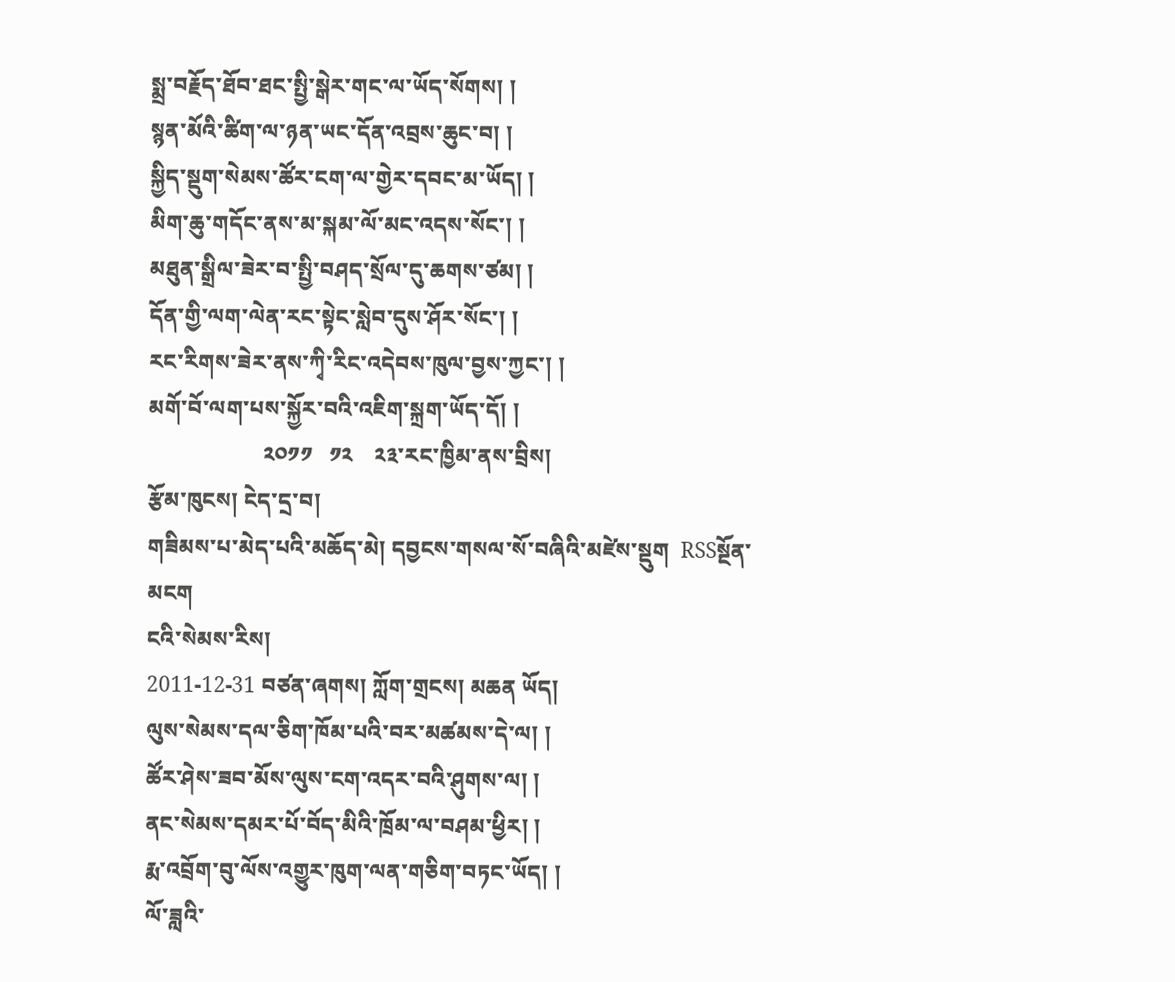སྨྲ་བརྗོད་ཐོབ་ཐང་སྤྱི་སྒེར་གང་ལ་ཡོད་སོགས། །
སྙན་མོའི་ཚིག་ལ་ཉན་ཡང་དོན་འབྲས་ཆུང་བ། །
སྐྱིད་སྡུག་སེམས་ཚོར་ངག་ལ་གྱེར་དབང་མ་ཡོད། །
མིག་ཆུ་གདོང་ནས་མ་སྐམ་ལོ་མང་འདས་སོང་། །
མཐུན་སྒྲིལ་ཟེར་བ་སྤྱི་བཤད་སྲོལ་དུ་ཆགས་ཙམ། །
དོན་གྱི་ལག་ལེན་རང་སྟེང་སླེབ་དུས་ཤོར་སོང་། །
རང་རིགས་ཟེར་ནས་ཀྭི་རིང་འདེབས་ཁུལ་བྱས་ཀྱང་། །
མགོ་བོ་ལག་པས་སྐྱོར་བའི་འཇིག་སྐྲག་ཡོད་དོ། །
                     ༢༠༡༡   ༡༢    ༢༣་རང་ཁྱིམ་ནས་བྲིས།
རྩོམ་ཁུངས། ངེད་དྲ་བ།
གཟིམས་པ་མེད་པའི་མཆོད་མེ། དབྱངས་གསལ་སོ་བཞིའི་མཛེས་སྡུག  RSSསྔོན་མངག
ངའི་སེམས་རིས།
2011-12-31 བཙན་ཞགས། ཀློག་གྲངས། མཆན ཡོད།
ལུས་སེམས་དལ་ཅིག་ཁོམ་པའི་བར་མཚམས་དེ་ལ། །
ཚོར་ཤེས་ཟབ་མོས་ལུས་ངག་འདར་བའི་ཤུགས་ལ། །
ནང་སེམས་དམར་པོ་བོད་མིའི་ཁྲོམ་ལ་བཤམ་ཕྱིར། །
རྨ་འབྲོག་བུ་ལོས་འགྱུར་ཁུག་ལན་གཅིག་བཏང་ཡོད། །
ལོ་ཟླའི་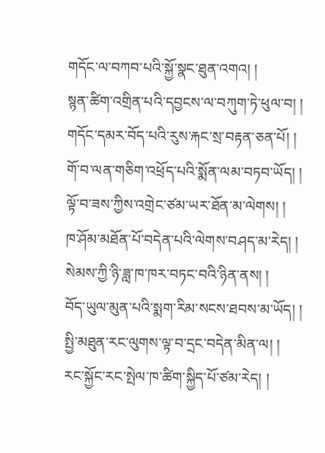གདོང་ལ་བཀབ་པའི་སྐྱོ་སྣང་ཐུན་འགའ། །
སྙན་ཚིག་འགྲིན་པའི་དབྱངས་ལ་བཀུག་ཏེ་ཕུལ་བ། །
གདོང་དམར་བོད་པའི་རུས་རྐང་སྲ་བརྟན་ཅན་པོ། །
གོ་བ་ལན་གཅིག་འཕྲོད་པའི་སྨོན་ལམ་བཏབ་ཡོད། །
ལྟོ་བ་ཟས་ཀྱིས་འགྲེང་ཙམ་ཡར་ཐོན་མ་ལེགས། །
ཁ་ཤོམ་མཐོན་པོ་བདེན་པའི་ལེགས་བཤད་མ་རེད། །
སེམས་ཀྱི་ཉི་ཟླ་ཁ་ཁར་བཏང་བའི་ཉིན་ནས། །
བོད་ཡུལ་མུན་པའི་སྨག་རིམ་སངས་ཐབས་མ་ཡོད། །
སྤྱི་མཐུན་རང་ལུགས་ལྟ་བ་དྲང་བདེན་མིན་ལ། །
རང་སྐྱོང་རང་སྤེལ་ཁ་ཚིག་སྐྱིད་པོ་ཙམ་རེད། །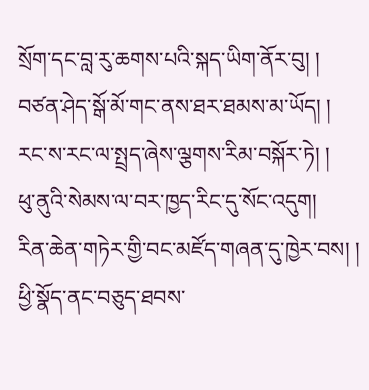སྲོག་དང་བླ་རུ་ཆགས་པའི་སྐད་ཡིག་ནོར་བུ། །
བཙན་ཤེད་སྒོ་མོ་གང་ནས་ཐར་ཐམས་མ་ཡོད། །
རང་ས་རང་ལ་སྤྲད་ཞེས་ལྕགས་རིམ་བསྐོར་ཏེ། །
ཕུ་ནུའི་སེམས་ལ་བར་ཁྱད་རིང་དུ་སོང་འདུག།
རིན་ཆེན་གཏེར་གྱི་བང་མཛོད་གཞན་དུ་ཁྱེར་བས། །
ཕྱི་སྣོད་ནང་བཅུད་ཐབས་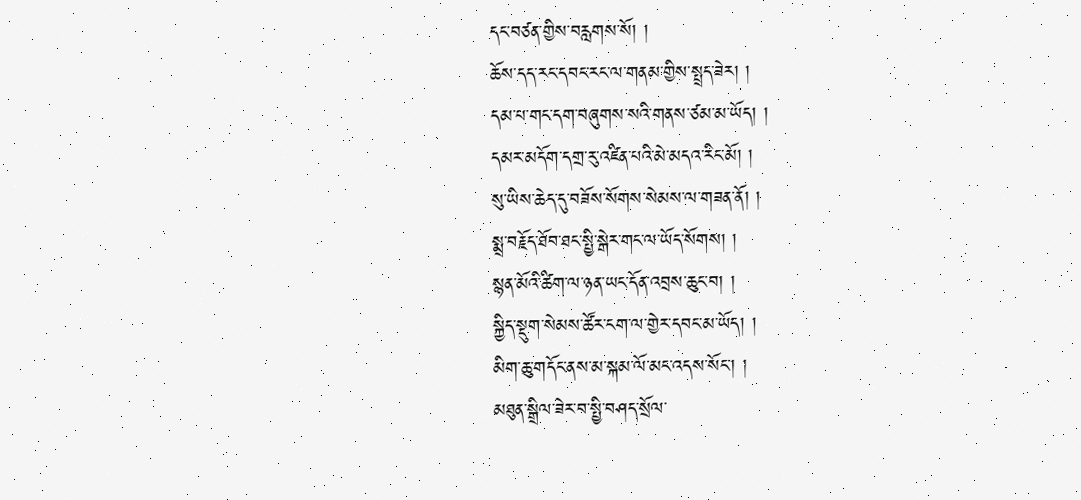དང་བཙན་གྱིས་བརླགས་སོ། །
ཆོས་དད་རང་དབང་རང་ལ་གནམ་གྱིས་སྤྲད་ཟེར། །
དམ་པ་གང་དག་བཞུགས་སའི་གནས་ཙམ་མ་ཡོད། །
དམར་མདོག་དགྲ་རུ་འཛིན་པའི་མེ་མདའ་རིང་མོ། །
སུ་ཡིས་ཆེད་དུ་བཟོས་སོགས་སེམས་ལ་གཟན་ནོ། །
སྨྲ་བརྗོད་ཐོབ་ཐང་སྤྱི་སྒེར་གང་ལ་ཡོད་སོགས། །
སྙན་མོའི་ཚིག་ལ་ཉན་ཡང་དོན་འབྲས་ཆུང་བ། །
སྐྱིད་སྡུག་སེམས་ཚོར་ངག་ལ་གྱེར་དབང་མ་ཡོད། །
མིག་ཆུ་གདོང་ནས་མ་སྐམ་ལོ་མང་འདས་སོང་། །
མཐུན་སྒྲིལ་ཟེར་བ་སྤྱི་བཤད་སྲོལ་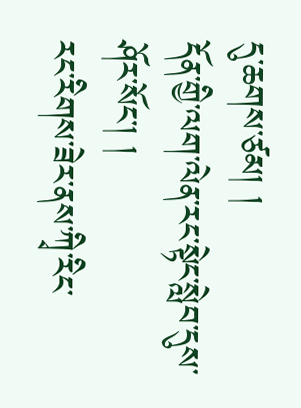དུ་ཆགས་ཙམ། །
དོན་གྱི་ལག་ལེན་རང་སྟེང་སླེབ་དུས་ཤོར་སོང་། །
རང་རིགས་ཟེར་ནས་ཀྭི་རིང་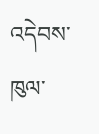འདེབས་ཁུལ་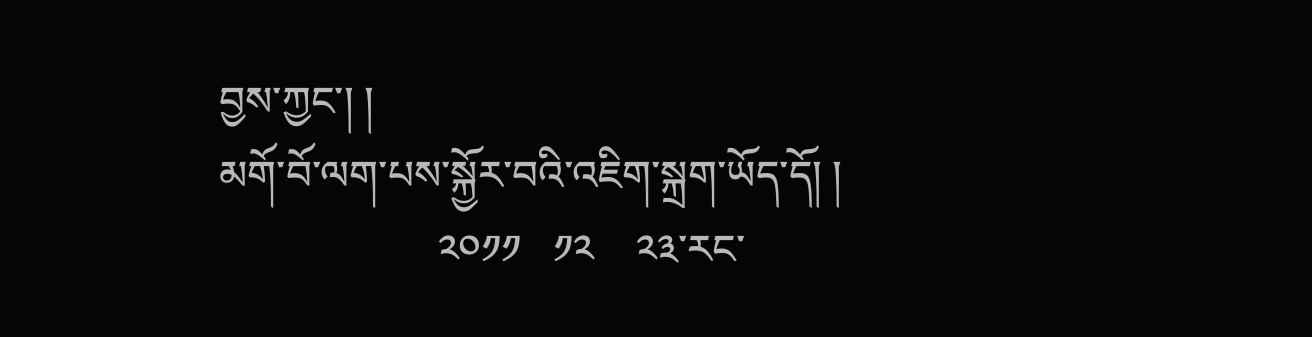བྱས་ཀྱང་། །
མགོ་བོ་ལག་པས་སྐྱོར་བའི་འཇིག་སྐྲག་ཡོད་དོ། །
                     ༢༠༡༡   ༡༢    ༢༣་རང་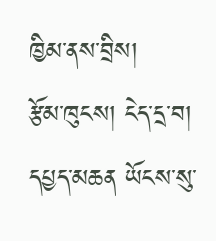ཁྱིམ་ནས་བྲིས།
རྩོམ་ཁུངས། ངེད་དྲ་བ།
དཔྱད་མཆན ཡོངས་སུ་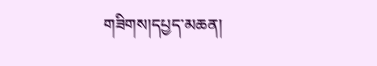གཟིགས།དཔྱད་མཆན།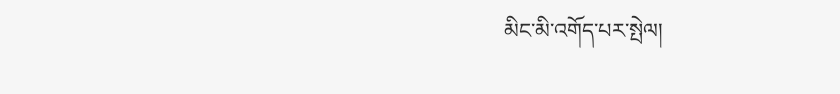མིང་མི་འགོད་པར་སྤེལ།